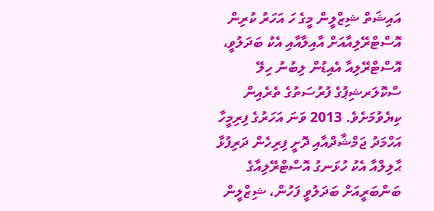އައިޝަތް ޝިޒްލީން މީގެ ހަ އަހަރު ކުރިން އޮސްޓްރޭލިއާއަށް އާއިލާއާއި އެކު ބަދަލުވީ، އޮސްޓްރޭލިއާ އެއިޑުން ލިބުނު ހިލޭ ސްކޮލަރޝިޕުގެ ފުރުސަތުގެ ތެރެއިން ކިޔެވުމަށެވެ. 2013 ވަނަ އަހަރުގެ ފިރިމީހާ އަހްމަދު ޖަމްޝާދްއާއި ދޮށީ ފިރިހެން ދަރިފުޅާ ޙާލިލްއާ އެކު ހުޅަނގު އޮސްޓްރޭލިއާގެ ބަންބަރީއަށް ބަދަލުވީ ފަހުން، ޝިޒްލީން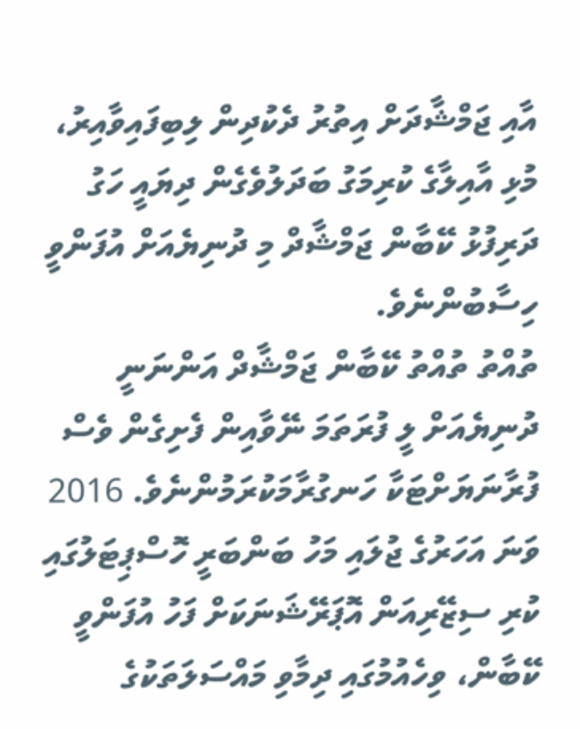އާއި ޖަމްޝާދަށް އިތުރު ދެކުދިން ލިބިފައިވާއިރު، މުޅި އާއިލާގެ ކުރިމަގު ބަދަލުވެގެން ދިޔައީ ހަގު ދަރިފުޅު ކޭބާން ޖަމްޝާދް މި ދުނިޔެއަށް އުފަންވީ ހިސާބުންނެވެ.
ތުއްތު ތުއްތު ކޭބާން ޖަމްޝާދް އަންނަނީ ދުނިޔެއަށް ލީ ފުރަތަމަ ނޭވާއިން ފެށިގެން ވެސް ފުރާނަޔަށްޓަކާ ހަނގުރާމަކުރަމުންނެވެ. 2016 ވަނަ އަހަރުގެ ޖުލައި މަހު ބަންބަރީ ހޮސްޕިޓަލުގައި ކުރި ސިޒޭރިއަން އޮޕަރޭޝަނަކަށް ފަހު އުފަންވީ ކޭބާން، ވިހެއުމުގައި ދިމާވި މައްސަލަތަކުގެ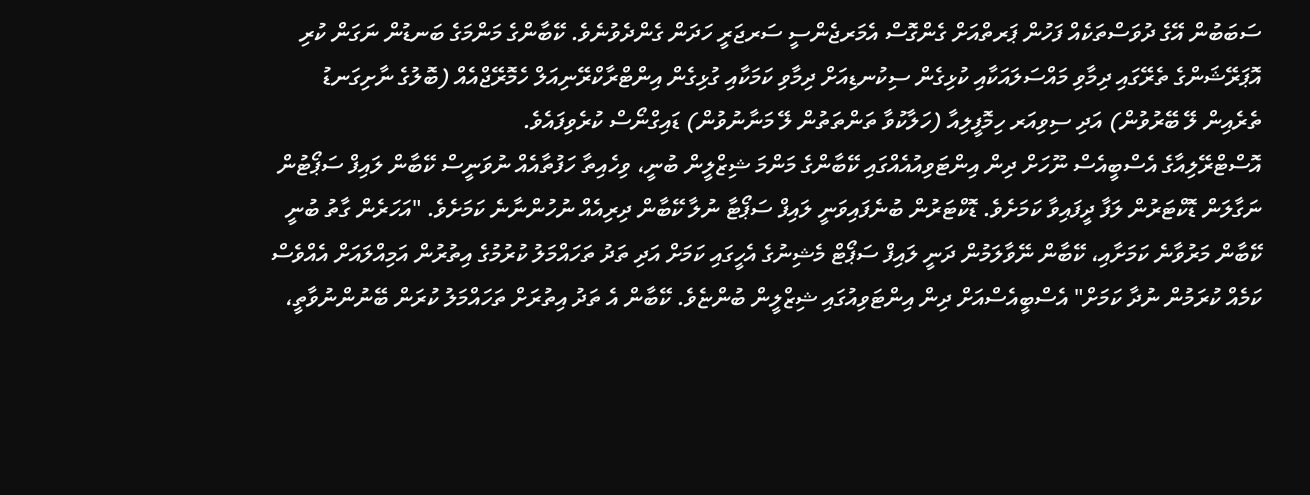ސަބަބުން އޭގެ ދުވަސްތަކެއް ފަހުން ޕަރތްއަށް ގެންގޮސް އެމަރޖެންސީ ސަރޖަރީ ހަދަން ގެންދެވުނެވެ. ކޭބާންގެ މަންމަގެ ބަނޑުން ނަގަން ކުރި އޮޕަރޭޝަންގެ ތެރޭގައި ދިމާވި މައްސަލައަކާއި ކުޅިގެން ސިކުނޑިއަށް ދިމާވި ކަމަކާއި ގުޅިގެން އިންޓްރާކްރޭނިއަލް ހެމޮރޭޖްއެއް (ބޮލުގެ ނާށިގަނޑު ތެރެއިން ލޭ ބޭރުވުން) އަދި ސިވިއަރ ހިމޮފީލިއާ (ހަލާކުވާ ތަންތަތުން ލޭ މަނާނުވުން) ޑައިގްނޯސް ކުރެވިފައެވެ.
އޮސްޓްރޭލިއާގެ އެސްބީއެސް ނޫހަށް ދިން އިންޓަވިއުއެއްގައި ކޭބާންގެ މަންމަ ޝިޒްލީން ބުނީ، ވިހެއިތާ ހަފުތާއެއް ނުވަނީސް ކޭބާން ލައިފް ސަޕޯޓުން ނަގާލަން ޑޮކްޓަރުން ލަފާ ދީފައިވާ ކަމަށެވެ. ޑޮކްޓަރުން ބުނެފައިވަނީ ލައިފް ސަޕޯޓާ ނުލާ ކޭބާން ދިރިއެއް ނުހުންނާނެ ކަމަށެވެ. "އަހަރެން ގާތު ބުނީ ކޭބާން މަރުވާނެ ކަމަށާއި، ކޭބާން ނޭވާލަމުން ދަނީ ލައިފް ސަޕޯޓް މެޝިނުގެ އެހީގައި ކަމަށް އަދި ތަދު ތަހައްމަލު ކުރުމުގެ އިތުރުން އަމިއްލައަށް އެއްވެސް ކަމެއް ކުރަމުން ނުދާ ކަމަށް" އެސްބީއެސްއަށް ދިން އިންޓަވިއުގައި ޝިޒްލީން ބުންޏެވެ. ކޭބާން އެ ތަދު އިތުރަށް ތަހައްމަލު ކުރަން ބޭނުންނުވާތީ،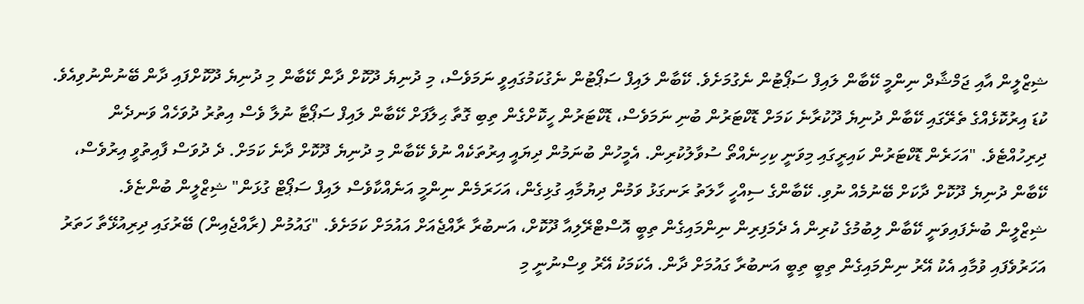ޝިޒްލީން އާއި ޖަމްޝާދް ނިންމީ ކޭބާން ލައިފް ސަޕޯޓުން ނެގުމަށެވެ. ކޭބާން ލައިފް ސަޕޯޓުން ނެގުކަމުގައިވީ ނަމަވެސް، މި ދުނިޔެ ދޫކޮށް ދާން ކޭބާން މި ދުނިޔެ ދޫކޮށްފައި ދާން ބޭނުންނުވިއެވެ.
ކުޑަ އިރުކޮޅެއްގެ ތެރޭގައި ކޭބާން ދުނިޔެ ދޫކުރާނެ ކަމަށް ޑޮކްޓަރުން ބުނި ނަމަވެސް، ޑޮކްޓަރުން ހީކޮށްގެން ތިބި ގޮތާ ޙިލާފަށް ކޭބާން ލައިފް ސަޕޯޓާ ނުލާ ވެސް އިތުރު ދުވަހެއް ވަނދެން ދިރިހުއްޓެވެ. "އަހަރެން ޑޮކްޓަރުން ކައިރީގައި މިވަނީ ކިހިނެއްތޯ ސުވާލުކުރިން. އެމީހުން ބުނަމުން ދިޔައީ އިރުތަކެއް ނުވެ ކޭބާން މި ދުނިޔެ ދޫކޮށް ދާނެ ކަމަށް. ދެ ދުވަސް ފާއިތުވީ އިރުވެސް، ކޭބާން ދުނިޔެ ދޫކޮށް ދާކަށް ބޭނުމެއް ނުވި. ކޭބާންގެ ސިއްހީ ހާލަތު ރަނގަޅު ވަމުން ދިޔުމާއި ގުޅިގެން، އަހަރަމެން ނިންމީ އަނެއްކާވެސް ލައިފް ސަޕޯޓް ގުޅަން" ޝިޒްލީން ބުންޏެވެ.
ޝިޒްލީން ބުނެފައިވަނީ ކޭބާން ލިބުމުގެ ކުރިން އެ ދެމަފިރިން ނިންމައިގެން ތިބީ އޮސްޓްރޭލިއާ ދޫކޮށް، އަނބުރާ ރާއްޖެއަށް އައުމަށް ކަމަށެވެ. "ގައުމުން (ރާއްޖެއިން) ބޭރުގައި ދިރިއުޅޭތާ ހަތަރު އަހަރުވެފައި ވުމާއި އެކު އޭރު ނިންމައިގެން ތިބީ ތިބީ އަނބުރާ ގައުމަށް ދާން. އެކަމަކު އޭރު ވިސްނުނީ މި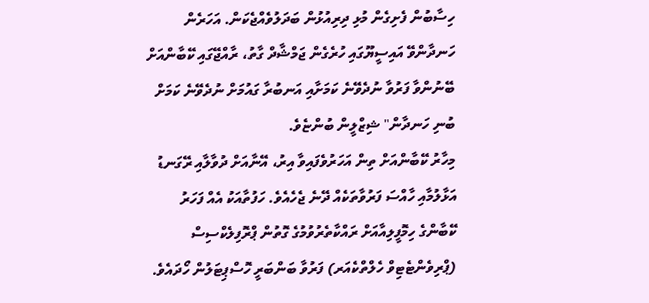ހިސާބުން ފެށިގެން މުޅި ދިރިއުޅުން ބަދަލުވެއްޖެކަން. އަހަރެން ހަނދާންވޭ އައިސީޔޫގައި ހުރެގެން ޖަމްޝާދް ގާތު، ރާއްޖޭގައި ކޭބާންއަށް ބޭނުންވާ ފަރުވާ ނުދެވޭނެ ކަމަށާއި އަނބުރާ ގައުމަށް ނުދެވޭނެ ކަމަށް ބުނި ހަނދާން" ޝިޒްލީން ބުންޏެވެ.
މިހާރު ކޭބާންއަށް ތިން އަހަރުވެފައިވާ އިރު، އޭނާއަށް ދުވާލާއި ރޭގަނޑު އަޅާލުމާއި ހާއްސަ ފަރުވާތަކެއް ދޭނެ ޖެހެއެވެ. ހަފުތާއަކު އެއް ފަހަރު ކޭބާންގެ ހިމޮފީލިއާއަށް ރައްކާތެރުވުމުގެ ގޮތުން ޕްރޮފިލެކްސިސް (ޕްރިވެންޓެޓިވް ހެލްތްކެއަރ) ފަރުވާ ބަންބަރީ ހޮސްޕިޓަލުން ހޯދައެވެ.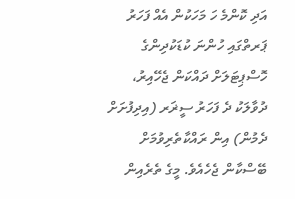އަދި ކޮންމެ ހަ މަހަކުން އެއް ފަހަރު ޕަރތްގައި ހުންނަ ކުޑަކުދިންގެ ހޮސްޕިޓަލަށް ދައްކަން ޖެހޭއިރު، ދުވާލަކު ދެ ފަހަރު ސީޜަރ (އިދިފުށަށް ދެމުން) އިން ރައްކާތެރިވުމަށް ބޭސްކާން ޖެހެއެވެ. މީގެ ތެރެއިން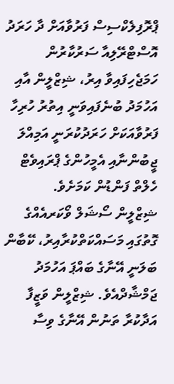ޕްރޮފިލެކްސިސް ފަރުވާއަށް ދާ ހަރަދު އޮސްޓްރޭލިއާ ސަރުކާރުން ހަމަޖެހިފައިވާ އިރު، ޝިޒްލީން އާއި އަހުމަދު ބުނެފައިވަނީ އިތުރު ހުރިހާ ފަރުވާއަކަށް ހަރަދުކުރަނީ އަމިއްލަ ޖީބުންނާއި އެމީހުންގެ ޕްރައިވެޓް ހެލްތް ފަންޑުން ކަމަށެވެ.
ޝިޒްލީން ސޯޝަލް ވޯކަރއެއްގެ ގޮތުގައި މަސައްކަތްކުރާއިރު، ކޭބާން ބަލަނީ އޭނާގެ ބައްޕަ އަހުމަދު ޖަމްޝާދްއެވެ. ޝިޒްލީން ވަޒީފާ އަދާކުރާ ތަނުން އޭނާގެ ވިސާ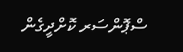ސްޕޮންސަރ ކޮށްދީގެން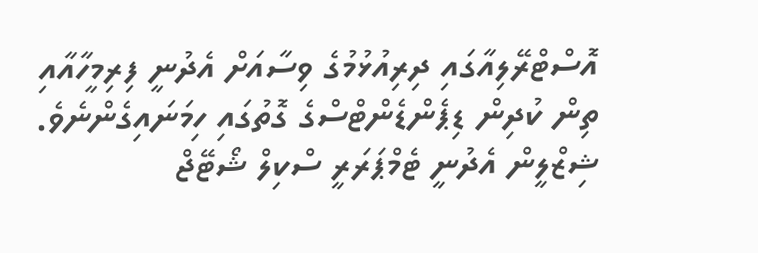އޮސްޓްރޭލިއާގައި ދިރިއުޅުމުގެ ވިސާއަށް އެދުނީ ފިރިމީހާއާއި ތިން ކުދިން ޑިޕެންޑެންޓްސްގެ ގޮތުގައި ހިމަނައިގެންނެވެ. ޝިޒްލީން އެދުނީ ޓެމްޕަރަރީ ސްކިލް ޝޯޓޭޖް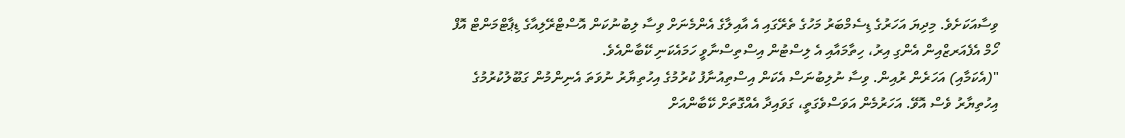ވިސާއަކަށެވެ. މިދިޔަ އަހަރުގެ ޑިސެމްބަރު މަހުގެ ތެރޭގައި އެ އާއިލާގެ އެންމެނަށް ވިސާ ލިބުނުކަން އޮސްޓްރޭލިއާގެ ޑިޕާޓްމަންޓް އޮފް ހޯމް އެފެއަރޒްއިން އެންގި އިރު، ހިތާމައާއި އެ ލިސްޓުން އިސްތިސްނާވީ ހަމައެކަނި ކޭބާންއެވެ.
"(އެކަމާއި) އަހަރެން ރުއިން. ވިސާ ނުލިބުނަސް އެކަން އިސްތިއުނާފު ކުރުމުގެ އިހުތިޔާރު ނުވަތަ އެނިންމުން ގަބޫލުކުރުމުގެ އިހުތިޔާރު ވެސް އޮވޭ. އަހަރުމެން އަވަސްވެގަތީ، ގަވައިދާ އެއްގޮތަށް ކޭބާންއަށް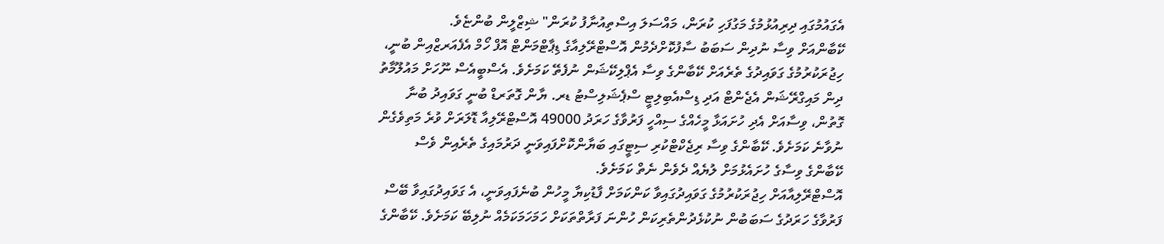އެގައުމުގައި ދިރިއުޅުމުގެ މަގުފަހި ކުރަން، މައްސަލަ އިސްތިއުނާފު ކުރަން" ޝިޒްލީން ބުންޏެވެ.
ކޭބާންއަށް ވިސާ ނުދިން ސަބަބު ސާފުކޮށްދެމުން އޮސްޓްރޭލިއާގެ ޑިޕާޓްމަންޓް އޮފް ހޯމް އެފެއަރޒްއިން ބުނީ، ހިޖުރަކުރުމުގެ ގަވައިދުގެ ތެރެއަށް ކޭބާންގެ ވިސާ އެޕްލިކޭޝަން ނުފެތޭ ކަމަށެވެ. އެސްބީއެސް ނޫހަށް މައުލޫމާތު ދިން މައިގްރޭޝަން އެޖެންޓް އަދި ޑިސްއެބިލިޓީ ސްޕެޝަލިސްޓު ޑރ. ޔާން ގޮތަރޑް ބުނީ ގަވައިދު ބުނާ ގޮތުން، ވިސާއަށް އެދި ހުށައަޅާ މީހެއްގެ ސިއްހީ ފަރުވާގެ ހަރަދު 49000 އޮސްޓްރޭލިއާ ޑޮލަރަށް ވުރެ މަތިވެގެން ނުވާނެ ކަމަށެވެ. ކޭބާންގެ ވިސާ ރިޖެކްޓްކުރި ސިޓީގައި ބަޔާންކޮށްފައިވަނީ ދަރުމައިގެ ތެރެއިން ވެސް ކޭބާންގެ ވިސާގެ ހުށައެޅުމަށް ލުޔެއް ދެވެން ނެތް ކަމަށެވެ.
އޮސްޓްރޭލިއާއަށް ހިޖުރަކުރުމުގެ ގަވައިދުގައިވާ ކަންކަމަށް ފާޑުކިޔާ މީހުން ބުނެފައިވަނީ، އެ ގަވައިދުގައިވާ ބޭސް ފަރުވާގެ ހަރަދުގެ ސަބަބުން ނުކުޅެދުންތެރިކަން ހުންނަ ފަރާތްތަކަށް ހަމަހަމަކަމެއް ނުލިބޭ ކަމަށެވެ. ކޭބާންގެ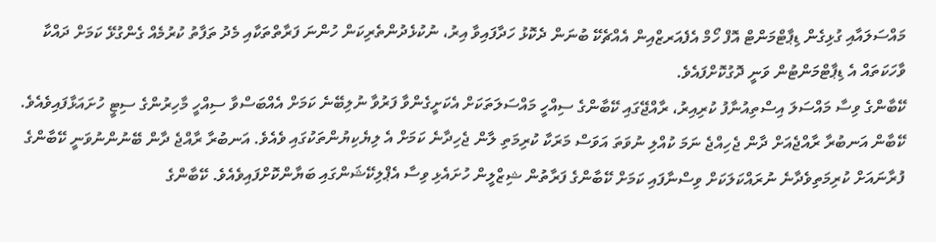މައްސަލައާއި ގުޅިގެން ޑިޕާޓްމަންޓް އޮފް ހޯމް އެފެއަރޒްއިން އެއްޗެކޭ ބުނަން ދެކޮޅު ހަދާފައިވާ އިރު، ނުކުޅެދުންތެރިކަން ހުންނަ ފަރާތްތަކާއި މެދު ތަފާތު ކުރުމެއް ގެންގުޅޭ ކަމަށް ދައްކާ ވާހަކަތައް އެ ޑިޕާޓްމަންޓުން ވަނީ ދޮގުކޮށްފައެވެ.
ކޭބާންގެ ވިސާ މައްސަލަ އިސްތިއުނާފު ކުރިއިރު، ރާއްޖޭގައި ކޭބާންގެ ސިއްހީ މައްސަލަތަކަށް އެކަށީގެންވާ ފަރުވާ ނުލިބޭނެ ކަމަށް އެއްބަސްވާ ސިއްހީ މާހިރުންގެ ސިޓީ ހުށައަޅާފައިވެއެވެ. ކޭބާން އަނބުރާ ރާއްޖެއަށް ދާން ޖެހިއްޖެ ނަމަ ކުއްލި ނުވަތަ އަވަސް މަރަކާ ކުރިމަތި ލާން ޖެހިދާނެ ކަމަށް އެ ލިޔެކިޔުންތަކުގައި ވެއެވެ. އަނބުރާ ރާއްޖެ ދާން ބޭނުންނުވަނީ ކޭބާންގެ ފުރާނައަށް ކުރިމަތިވެދާނެ ނުރައްކަލަކަށް ވިސްނާފައި ކަމަށް ކޭބާންގެ ފަރާތުން ޝިޒްލީން ހުށައެޅި ވިސާ އެޕްލިކޭޝަންގައި ބަޔާންކޮށްފައިވެއެވެ. ކޭބާންގެ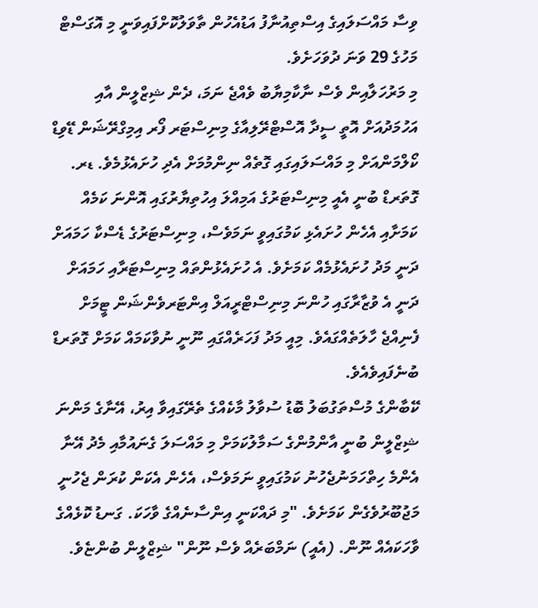ވިސާ މައްސަލައިގެ އިސްތިއުނާފު އަޑުއެހުން ތާވަލުކޮށްފައިވަނީ މި އޮގަސްޓް މަހުގެ 29 ވަނަ ދުވަހަށެވެ.
މި މަރުހަލާއިން ވެސް ނާކާމިޔާބު ވެއްޖެ ނަމަ، ދެން ޝިޒްލީން އާއި އަހުމަދުއަށް އޮތީ ސީދާ އޮސްޓްރޭލިއާގެ މިނިސްޓަރ ފޯރ އިމިގްރޭޝަން ޑޭވިޑް ކޯލްމަންއަށް މި މައްސަލައިގައި ގޮތެއް ނިންމުމަށް އެދި ހުށައެޅުމެވެ. ޑރ. ގޮތަރޑް ބުނީ އެއީ މިނިސްޓަރުގެ އަމިއްލަ އިހުތިޔާރުގައި އޮންނަ ކަމެއް ކަމަށާއި އެހެން ހުށައެޅި ކަމުގައިވީ ނަމަވެސް، މިނިސްޓަރުގެ ޑެސްކާ ހަމައަށް ދަނީ މަދު ހުށައެޅުމެއް ކަމަށެވެ. އެ ހުށައެޅުންތައް މިނިސްޓަރާއި ހަމައަށް ދަނީ އެ ވުޒާރާގައި ހުންނަ މިނިސްޓްރީއަލް އިންޓަރވެންޝަން ޓީމަށް ފެނިއްޖެ ހާލަތެއްގައެވެ. މިއީ މަދު ފަހަރެއްގައި ނޫނީ ނުވާކަމައް ކަމަށް ގޮތަރޑް ބުނެފައިވެއެވެ.
ކޭބާންގެ މުސްތަގުބަލު ބޮޑު ސުވާލު މާކެއްގެ ތެރޭގައިވާ އިރު، އޭނާގެ މަންނަ ޝިޒްލީން ބުނީ އާންމުންގެ ސަމާލުކަމަށް މި މައްސަލަ ގެނައުމާއި މެދު އޭނާ އެންމެ ހިތްހަމަނުޖެހުނު ކަމުގައިވީ ނަމަވެސް، އެހެން އެކަން ކުރަން ޖެހުނީ މަޖުބޫރުވެގެން ކަމަށެވެ. "މި ދައްކަނީ އިންސާނެއްގެ ވާހަކަ. ގަނޑު ކޮޅެއްގެ ވާހަކައެއް ނޫން. (އެއީ) ނަމްބަރެއް ވެސް ނޫން" ޝިޒްލީން ބުންޏެވެ.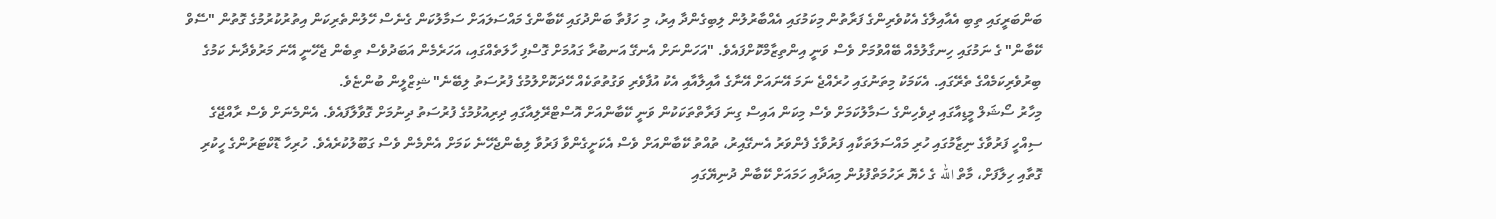ބަންބަރީގައި ތިބި އެއާއިލާގެ އެކުވެރިންގެ ފަރާތުން މިކަމުގައި އެއްބާރުލުން ލިބިގެންދާ އިރު، މި ހަފުތާ ބަންދުގައި ކޭބާންގެ މައްސަލައަށް ސަމާލުކަން ގެނެސް ހޭލުންތެރިކަން އިތުރުކުރުމުގެ ގޮތުން "ސޭވް ކޭބާން" ގެ ނަމުގައި ހިނގާލުމެއް ބޭއްވުމަށް ވެސް ވަނީ އިންތިޒާމްކޮށްފައެވެ. "އަހަންނަށް އެނގޭ އަނބުރާ ގައުމަށް ގޮސްފި ހާލަތެއްގައި، އަހަރެމެން އަބަދުވެސް ތިބެން ޖެހޭނީ އޭނަ މަރުވެދާނެ ކަމުގެ ބިރުވެރިކަމެއްގެ ތެރޭގައި. އެކަމަކު މިތަނުގައި ހުރެއްޖެ ނަމަ އޭނައަށް އޭނާގެ އާއިލާއާއި އެކު އުފާވެރި ވަގުތުތަކެއް ހޭދަކޮށްލުމުގެ ފުރުސަތު ލިބޭނެ" ޝިޒްލީން ބުންޏެވެ.
މިހާރު ސޯޝަލް މީޑިއާގައި ދިވެހިންގެ ސަމާލުކަމަށް ވެސް މިކަން އައިސް ގިނަ ފަރާތްތަކަކުން ވަނީ ކޭބާންއަށް އޮސްޓްރޭލިއާގައި ދިރިއުޅުމުގެ ފުރުސަތު ދިނުމަށް ގޮވާލާފައެވެ. އެންމެނަށް ވެސް ރާއްޖޭގެ ސިއްހީ ފަރުވާގެ ނިޒާމުގައި ހުރި މައްސަލަތަކާއި ފަރުވާގެ ފެންވަރު އެނގޭއިރު، ތުއްތު ކޭބާންއަށް ވެސް އެކަށީގެންވާ ފަރުވާ ލިބެންޖެހޭނެ ކަމަށް އެންމެން ވެސް ގަބޫލުކުރެއެވެ. ހުރިހާ ޑޮކްޓަރުންގެ ހީކުރި ގޮތާއި ހިލާފަށް، މާތް الله ގެ ހެޔޮ ރަހުމަތްފުޅުން މިއަދާއި ހަމައަށް ކޭބާން ދުނިޔޭގައި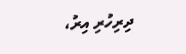ދިރިހުރި އިރު،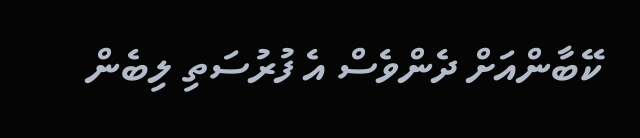ކޭބާންއަށް ދެންވެސް އެ ފުރުސަތި ލިބެން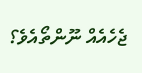ޖެހެއެއް ނޫންތޯއެވެ؟